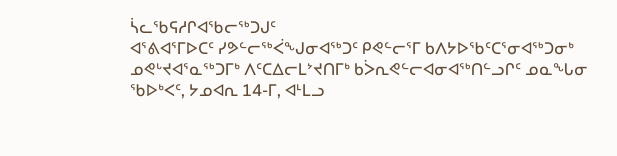ᓵᓚᖃᕋᓱᒋᐊᖃᓕᖅᑐᒍᑦ
ᐊᕐᕕᐊᕐᒥᐅᑕᑦ ᓯᕗᓪᓕᖅᐹᖑᓂᐊᖅᑐᑦ ᑭᕙᓪᓕᕐᒥ ᑲᐱᔭᐅᖃᑦᑕᕐᓂᐊᖅᑐᓂᒃ ᓄᕙᒡᔪᐊᕐᓇᖅᑐᒥᒃ ᐱᑦᑕᐃᓕᒪᔾᔪᑎᒥᒃ ᑲᐴᕆᕙᓪᓕᐊᓂᐊᖅᑎᓪᓗᒋᑦ ᓄᓇᖓᓂ ᖃᐅᒃᐸᑦ, ᔭᓄᐊᕆ 14-ᒥ, ᐊᒻᒪᓗ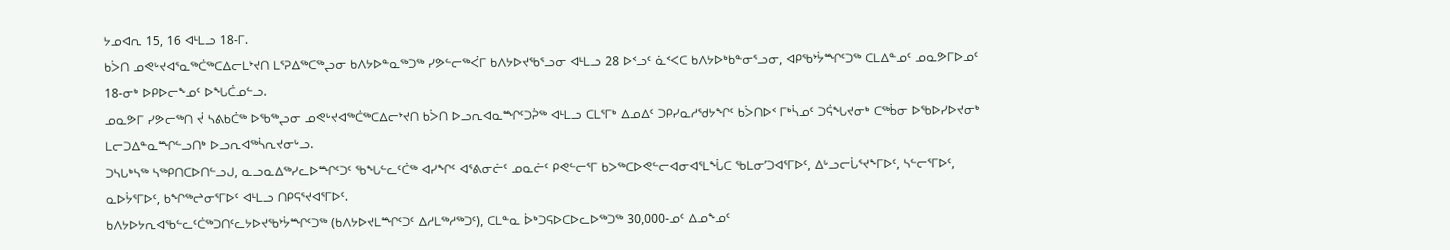ᔭᓄᐊᕆ 15, 16 ᐊᒻᒪᓗ 18-ᒥ.
ᑲᐴᑎ ᓄᕙᒡᔪᐊᕐᓇᖅᑖᖅᑕᐃᓕᒪᔾᔪᑎ ᒪᕐᕈᐃᖅᑕᖅᖢᓂ ᑲᐱᔭᐅᓐᓇᖅᑐᖅ ᓯᕗᓪᓕᖅᐹᒥ ᑲᐱᔭᐅᔪᖃᕐᓗᓂ ᐊᒻᒪᓗ 28 ᐅᑉᓗᑦ ᓈᑉᐸᑕ ᑲᐱᔭᐅᒃᑲᓐᓂᕐᓗᓂ, ᐊᑭᖃᔾᔮᙱᑦᑐᖅ ᑕᒪᐃᓐᓄᑦ ᓄᓇᕗᒥᐅᓄᑦ 18-ᓂᒃ ᐅᑭᐅᓕᖕᓄᑦ ᐅᖓᑖᓄᓪᓗ.
ᓄᓇᕗᒥ ᓯᕗᓕᖅᑎ ᔫ ᓴᕕᑲᑖᖅ ᐅᖃᖅᖢᓂ ᓄᕙᒡᔪᐊᖅᑖᖅᑕᐃᓕᔾᔪᑎ ᑲᐴᑎ ᐅᓗᕆᐊᓇᙱᑦᑐᕉᖅ ᐊᒻᒪᓗ ᑕᒪᕐᒥᒃ ᐃᓄᐃᑦ ᑐᑭᓯᓇᓱᖁᔭᖏᑦ ᑲᐴᑎᐅᑉ ᒥᒃᓵᓄᑦ ᑐᕌᖓᔪᓂᒃ ᑕᖅᑳᓂ ᐅᖃᐅᓯᐅᔪᓂᒃ ᒪᓕᑐᐃᓐᓇᙱᓪᓗᑎᒃ ᐅᓗᕆᐊᖅᓵᕆᔪᓂᒡᓗ.
ᑐᓴᒐᒃᓴᖅ ᓴᖅᑭᑎᑕᐅᑎᓪᓗᒍ, ᓇᓗᓇᐃᖅᓯᓚᐅᙱᑦᑐᑦ ᖃᖓᓪᓚᑦᑖᖅ ᐊᓯᖏᑦ ᐊᕐᕕᓂᓖᑦ ᓄᓇᓖᑦ ᑭᕙᓪᓕᕐᒥ ᑲᐳᖅᑕᐅᕙᓪᓕᐊᓂᐊᕐᒪᖔᑕ ᖃᒪᓂ’ᑐᐊᕐᒥᐅᑦ, ᐃᒡᓗᓕᒑᕐᔪᖕᒥᐅᑦ, ᓴᓪᓕᕐᒥᐅᑦ, ᓇᐅᔮᕐᒥᐅᑦ, ᑲᖏᖅᖠᓂᕐᒥᐅᑦ ᐊᒻᒪᓗ ᑎᑭᕋᕐᔪᐊᕐᒥᐅᑦ.
ᑲᐱᔭᐅᔭᕆᐊᖃᓪᓚᑦᑖᖅᑐᑎᑦᓚᔭᐅᔪᖃᔾᔮᙱᑦᑐᖅ (ᑲᐱᔭᐅᔪᒪᙱᑦᑐᑦ ᐃᓱᒪᖅᓱᖅᑐᑦ), ᑕᒪᓐᓇ ᐆᒃᑐᕋᐅᑕᐅᓚᐅᖅᑐᖅ 30,000-ᓄᑦ ᐃᓄᖕᓄᑦ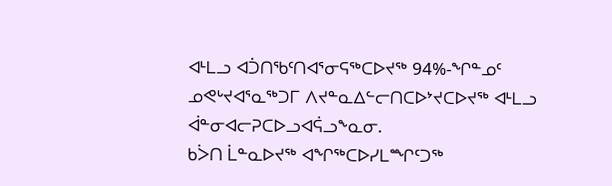ᐊᒻᒪᓗ ᐊᑑᑎᖃᑦᑎᐊᕐᓂᕋᖅᑕᐅᔪᖅ 94%-ᖏᓐᓄᑦ ᓄᕙᒡᔪᐊᕐᓇᖅᑐᒥ ᐱᔪᓐᓇᐃᓪᓕᑎᑕᐅᔾᔪᑕᐅᔪᖅ ᐊᒻᒪᓗ ᐋᓐᓂᐊᓕᕈᑕᐅᓗᐊᕌᓗᖕᓇᓂ.
ᑲᐴᑎ ᒫᓐᓇᐅᔪᖅ ᐊᖏᖅᑕᐅᓯᒪᙱᑦᑐᖅ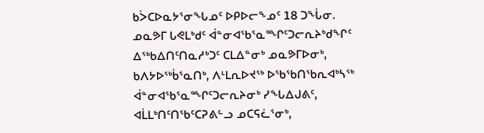ᑲᐴᑕᐅᓇᔭᕐᓂᖓᓄᑦ ᐅᑭᐅᓕᖕᓄᑦ 18 ᑐᖔᓂ.
ᓄᓇᕗᒥ ᒐᕙᒪᒃᑯᑦ ᐋᓐᓂᐊᖃᕐᓇᙱᑦᑐᓕᕆᔨᒃᑯᖏᑦ ᐃᖅᑲᐃᑎᑦᑎᓇᓱᒃᑐᑦ ᑕᒪᐃᓐᓂᒃ ᓄᓇᕗᒥᐅᓂᒃ, ᑲᐱᔭᐅᖅᑳᕐᓇᑎᒃ, ᐱᒻᒪᕆᐅᔪᖅ ᐅᖃᖃᑎᖃᕆᐊᒃᓴᖅ ᐋᓐᓂᐊᖃᕐᓇᙱᑦᑐᓕᕆᔨᓂᒃ ᓯᖓᐃᒍᕕᑦ, ᐊᒫᒪᒃᑎᑦᑎᖃᑦᑕᕈᕕᓪᓗ ᓄᑕᕋᓛᕐᓂᒃ,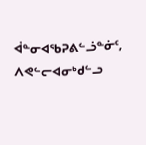ᐋᓐᓂᐊᖃᕈᕕᓪᓘᓐᓃᑦ, ᐱᕙᓪᓕᐊᓂᒃᑯᓪᓗ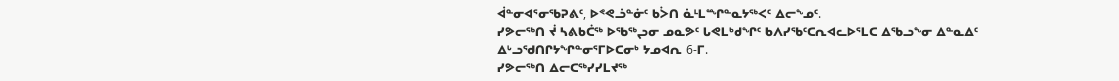ᐋᓐᓂᐊᕐᓂᖃᕈᕕᑦ, ᐅᕝᕙᓘᓐᓃᑦ ᑲᐴᑎ ᓈᒻᒪᙱᓐᓇᔭᖅᐸᑦ ᐃᓕᖕᓄᑦ.
ᓯᕗᓕᖅᑎ ᔫ ᓴᕕᑲᑖᖅ ᐅᖃᖅᖢᓂ ᓄᓇᕗᑦ ᒐᕙᒪᒃᑯᖏᑦ ᑲᐱᓯᖃᑦᑕᕆᐊᓚᐅᕐᒪᑕ ᐃᖃᓗᖕᓂ ᐃᓐᓇᐃᑦ ᐃᒡᓗᖁᑎᒋᔭᖏᓐᓂᕐᒥᐅᑕᓂᒃ ᔭᓄᐊᕆ 6-ᒥ.
ᓯᕗᓕᖅᑎ ᐃᓕᑕᖅᓯᓯᒪᔪᖅ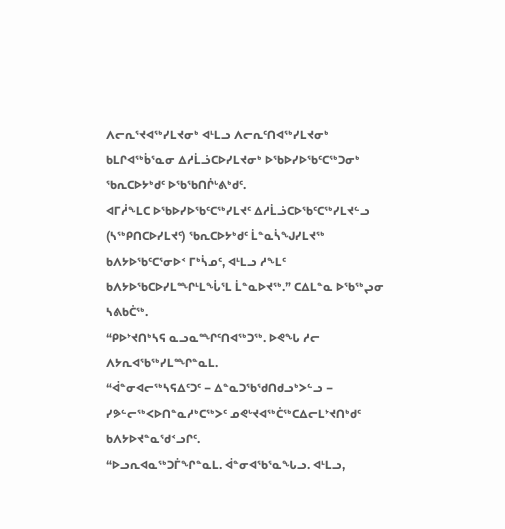ᐱᓕᕆᕐᔪᐊᖅᓯᒪᔪᓂᒃ ᐊᒻᒪᓗ ᐱᓕᕆᑦᑎᐊᖅᓯᒪᔪᓂᒃ ᑲᒪᒋᐊᖅᑳᕐᓇᓂ ᐃᓱᒫᓘᑕᐅᓯᒪᔪᓂᒃ ᐅᖃᐅᓯᐅᖃᑦᑕᖅᑐᓂᒃ ᖃᕆᑕᐅᔭᒃᑯᑦ ᐅᖃᖃᑎᒌᒡᕕᒃᑯᑦ.
ᐊᒥᓲᖕᒪᑕ ᐅᖃᐅᓯᐅᖃᑦᑕᖅᓯᒪᔪᑦ ᐃᓱᒫᓘᑕᐅᖃᑦᑕᖅᓯᒪᔪᓪᓗ (ᓴᖅᑭᑎᑕᐅᓯᒪᔪᑦ) ᖃᕆᑕᐅᔭᒃᑯᑦ ᒫᓐᓇᓵᖑᓯᒪᔪᖅ ᑲᐱᔭᐅᖃᑦᑕᕐᓂᐅᑉ ᒥᒃᓵᓄᑦ, ᐊᒻᒪᓗ ᓱᖕᒪᑦ ᑲᐱᔭᐅᖃᑕᐅᓯᒪᙱᒻᒪᖔᕐᒪ ᒫᓐᓇᐅᔪᖅ.” ᑕᐃᒪᓐᓇ ᐅᖃᖅᖢᓂ ᓴᕕᑲᑖᖅ.
“ᑭᐅᔾᔪᑎᒃᓴᕋ ᓇᓗᓇᙱᑦᑎᐊᖅᑐᖅ. ᐅᕙᖓ ᓱᓕ ᐱᔭᕆᐊᖃᖅᓯᒪᙱᓐᓇᒪ.
“ᐋᓐᓂᐊᓕᖅᓴᕋᐃᑦᑐᑦ − ᐃᓐᓇᑐᖃᖁᑎᑯᓗᒃᐳᓪᓗ − ᓯᕗᓪᓕᖅᐸᐅᑎᓐᓇᓱᒃᑕᖅᐳᑦ ᓄᕙᒡᔪᐊᖅᑖᖅᑕᐃᓕᒪᔾᔪᑎᒃᑯᑦ ᑲᐱᔭᐅᔪᓐᓇᖁᑉᓗᒋᑦ.
“ᐅᓗᕆᐊᓇᖅᑐᒦᖏᓐᓇᒪ. ᐋᓐᓂᐊᖃᕐᓇᖓᓗ. ᐊᒻᒪᓗ,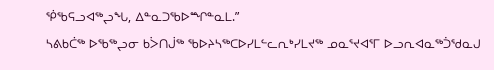ᖀᖃᕋᓗᐊᖅᖢᖓ, ᐃᓐᓇᑐᖃᐅᙱᓐᓇᒪ.”
ᓴᕕᑲᑖᖅ ᐅᖃᖅᖢᓂ ᑲᐴᑎᒎᖅ ᖃᐅᔨᓴᖅᑕᐅᓯᒪᓪᓚᕆᒃᓯᒪᔪᖅ ᓄᓇᕐᔪᐊᕐᒥ ᐅᓗᕆᐊᓇᖅᑑᖁᓇᒍ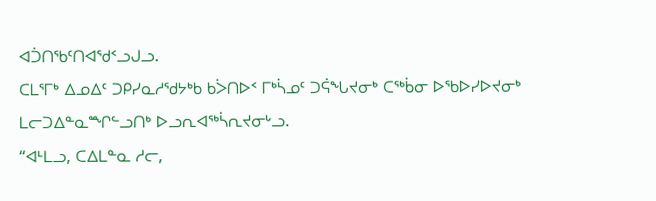ᐊᑑᑎᖃᑦᑎᐊᖁᑉᓗᒍᓗ.
ᑕᒪᕐᒥᒃ ᐃᓄᐃᑦ ᑐᑭᓯᓇᓱᖁᔭᒃᑲ ᑲᐴᑎᐅᑉ ᒥᒃᓵᓄᑦ ᑐᕌᖓᔪᓂᒃ ᑕᖅᑳᓂ ᐅᖃᐅᓯᐅᔪᓂᒃ ᒪᓕᑐᐃᓐᓇᙱᓪᓗᑎᒃ ᐅᓗᕆᐊᖅᓵᕆᔪᓂᒡᓗ.
“ᐊᒻᒪᓗ, ᑕᐃᒪᓐᓇ ᓱᓕ,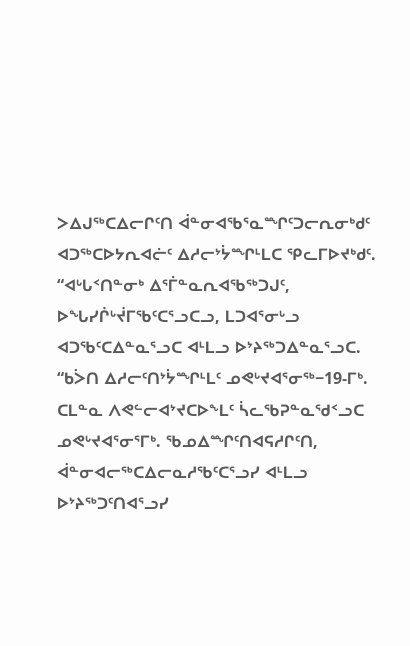ᐳᐃᒍᖅᑕᐃᓕᒋᑦᑎ ᐋᓐᓂᐊᖃᕐᓇᙱᑦᑐᓕᕆᓂᒃᑯᑦ ᐊᑐᖅᑕᐅᔭᕆᐊᓖᑦ ᐃᓱᓕᔾᔮᙱᒻᒪᑕ ᕿᓚᒥᐅᔪᒃᑯᑦ.
“ᐊᒡᒐᑉᑎᓐᓂᒃ ᐃᕐᒦᓐᓇᕆᐊᖃᖅᑐᒍᑦ, ᐅᖓᓯᒌᒡᔫᒥᖃᑦᑕᕐᓗᑕᓗ, ᒪᑐᐊᕐᓂᒡᓗ ᐊᑐᖃᑦᑕᐃᓐᓇᕐᓗᑕ ᐊᒻᒪᓗ ᐅᔾᔨᖅᑐᐃᓐᓇᕐᓗᑕ.
“ᑲᐴᑎ ᐃᓱᓕᑦᑎᔾᔮᙱᒻᒪᑦ ᓄᕙᒡᔪᐊᕐᓂᖅ−19-ᒥᒃ. ᑕᒪᓐᓇ ᐱᕙᓪᓕᐊᔾᔪᑕᐅᖕᒪᑦ ᓵᓚᖃᕈᓐᓇᖁᑉᓗᑕ ᓄᕙᒡᔪᐊᕐᓂᕐᒥᒃ. ᖃᓄᐃᙱᑦᑎᐊᕋᓱᒋᑦᑎ, ᐋᓐᓂᐊᓕᖅᑕᐃᓕᓇᓱᖃᑦᑕᕐᓗᓯ ᐊᒻᒪᓗ ᐅᔾᔨᖅᑐᑦᑎᐊᕐᓗᓯ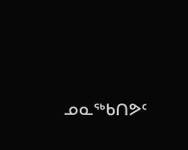ᓄᓇᖅᑲᑎᕗᑦ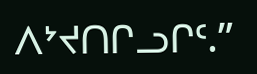ᐱᔾᔪᑎᒋᓗᒋᑦ.”